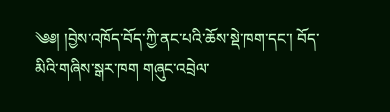༄༅། །བྱེས་འཁོད་བོད་ཀྱི་ནང་པའི་ཆོས་སྡེ་ཁག་དང་། བོད་མིའི་གཞིས་སྒར་ཁག གཞུང་འབྲེལ་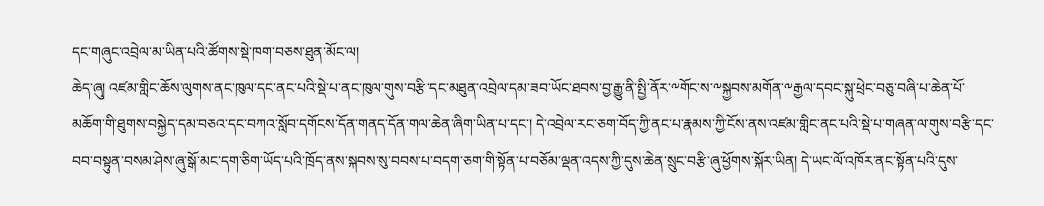དང་གཞུང་འབྲེལ་མ་ཡིན་པའི་ཚོགས་སྡེ་ཁག་བཅས་ཐུན་མོང་ལ།
ཆེད་ཞུ། འཛམ་གླིང་ཆོས་ལུགས་ནང་ཁུལ་དང་ནང་པའི་སྡེ་པ་ནང་ཁུལ་གུས་བརྩི་དང་མཐུན་འབྲེལ་དམ་ཟབ་ཡོང་ཐབས་བྱ་རྒྱུ་ནི་སྤྱི་ནོར་༸གོང་ས་༸སྐྱབས་མགོན་༸རྒྱལ་དབང་སྐུ་ཕྲེང་བཅུ་བཞི་པ་ཆེན་པོ་མཆོག་གི་ཐུགས་བསྐྱེད་དམ་བཅའ་དང་བཀའ་སློབ་དགོངས་དོན་གནད་དོན་གལ་ཆེན་ཞིག་ཡིན་པ་དང་། དེ་འབྲེལ་རང་ཅག་བོད་ཀྱི་ནང་པ་རྣམས་ཀྱི་ངོས་ནས་འཛམ་གླིང་ནང་པའི་སྡེ་པ་གཞན་ལ་གུས་བརྩི་དང་བབ་བསྟུན་བསམ་ཤེས་ཞུ་སྒོ་མང་དག་ཅིག་ཡོད་པའི་ཁྲོད་ནས་སྐབས་སུ་བབས་པ་བདག་ཅག་གི་སྟོན་པ་བཅོམ་ལྡན་འདས་ཀྱི་དུས་ཆེན་སྲུང་བརྩི་ཞུ་ཕྱོགས་སྐོར་ཡིན། དེ་ཡང་ལོ་འཁོར་ནང་སྟོན་པའི་དུས་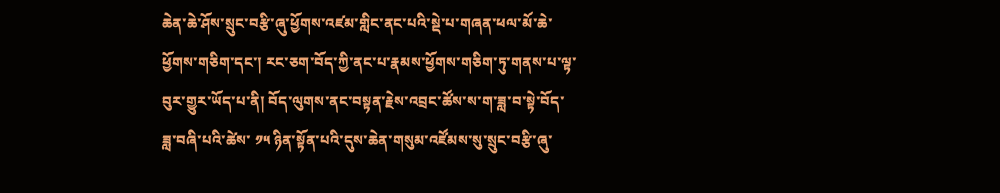ཆེན་ཆེ་ཤོས་སྲུང་བརྩི་ཞུ་ཕྱོགས་འཛམ་གླིང་ནང་པའི་སྡེ་པ་གཞན་ཕལ་མོ་ཆེ་ཕྱོགས་གཅིག་དང་། རང་ཅག་བོད་ཀྱི་ནང་པ་རྣམས་ཕྱོགས་གཅིག་ཏུ་གནས་པ་ལྟ་བུར་གྱུར་ཡོད་པ་ནི། བོད་ལུགས་ནང་བསྟན་རྗེས་འབྲང་ཚོས་ས་ག་ཟླ་བ་སྟེ་བོད་ཟླ་བཞི་པའི་ཚེས་ ༡༥ ཉིན་སྟོན་པའི་དུས་ཆེན་གསུམ་འཛོམས་སུ་སྲུང་བརྩི་ཞུ་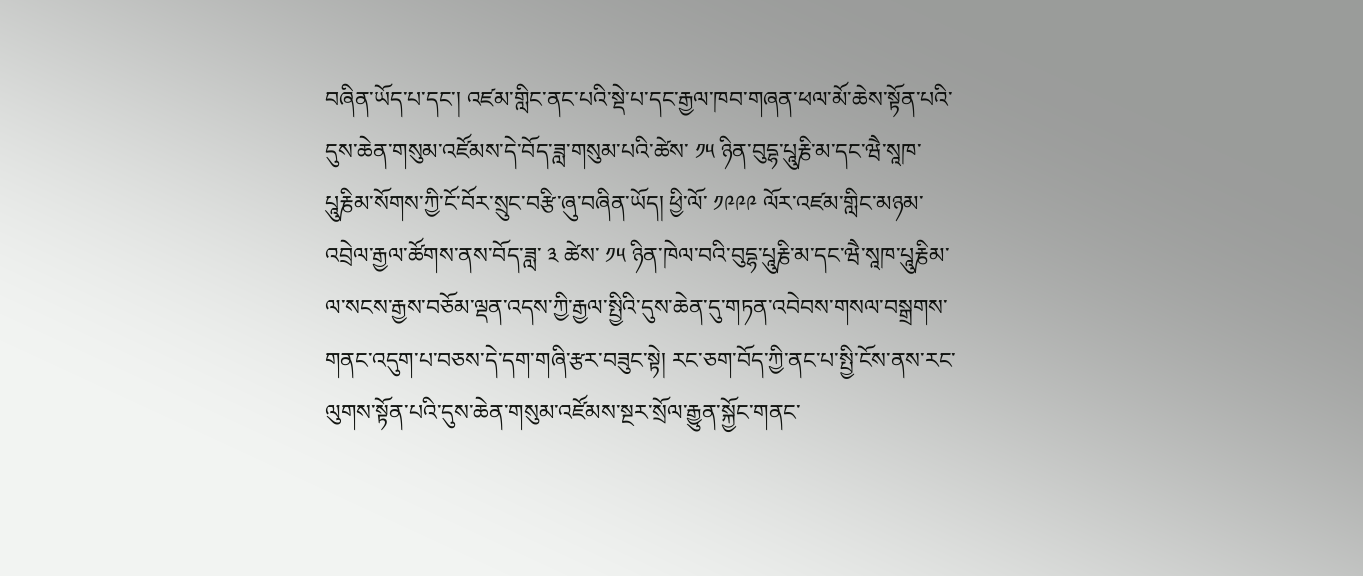བཞིན་ཡོད་པ་དང་། འཛམ་གླིང་ནང་པའི་སྡེ་པ་དང་རྒྱལ་ཁབ་གཞན་ཕལ་མོ་ཆེས་སྟོན་པའི་དུས་ཆེན་གསུམ་འཛོམས་དེ་བོད་ཟླ་གསུམ་པའི་ཚེས་ ༡༥ ཉིན་བུདྷ་པཱུརྞི་མ་དང་ཝཻ་སཱཁ་པཱུརྞིམ་སོགས་ཀྱི་ངོ་བོར་སྲུང་བརྩི་ཞུ་བཞིན་ཡོད། ཕྱི་ལོ་ ༡༩༩༩ ལོར་འཛམ་གླིང་མཉམ་འབྲེལ་རྒྱལ་ཚོགས་ནས་བོད་ཟླ་ ༣ ཚེས་ ༡༥ ཉིན་ཁེལ་བའི་བུདྷ་པཱུརྞི་མ་དང་ཝཻ་སཱཁ་པཱུརྞིམ་ལ་སངས་རྒྱས་བཅོམ་ལྡན་འདས་ཀྱི་རྒྱལ་སྤྱིའི་དུས་ཆེན་དུ་གཏན་འབེབས་གསལ་བསྒྲགས་གནང་འདུག་པ་བཅས་དེ་དག་གཞི་རྩར་བཟུང་སྟེ། རང་ཅག་བོད་ཀྱི་ནང་པ་སྤྱི་ངོས་ནས་རང་ལུགས་སྟོན་པའི་དུས་ཆེན་གསུམ་འཛོམས་སྔར་སྲོལ་རྒྱུན་སྐྱོང་གནང་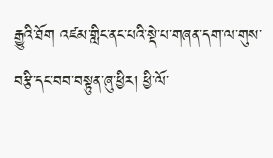རྒྱུའི་ཐོག འཛམ་གླིང་ནང་པའི་སྡེ་པ་གཞན་དག་ལ་གུས་བརྩི་དང་བབ་བསྟུན་ཞུ་ཕྱིར། ཕྱི་ལོ་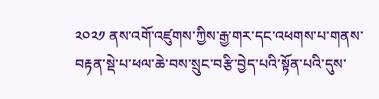༢༠༢༡ ནས་འགོ་འཛུགས་ཀྱིས་རྒྱ་གར་དང་འཕགས་པ་གནས་བརྟན་སྡེ་པ་ཕལ་ཆེ་བས་སྲུང་བརྩི་བྱེད་པའི་སྟོན་པའི་དུས་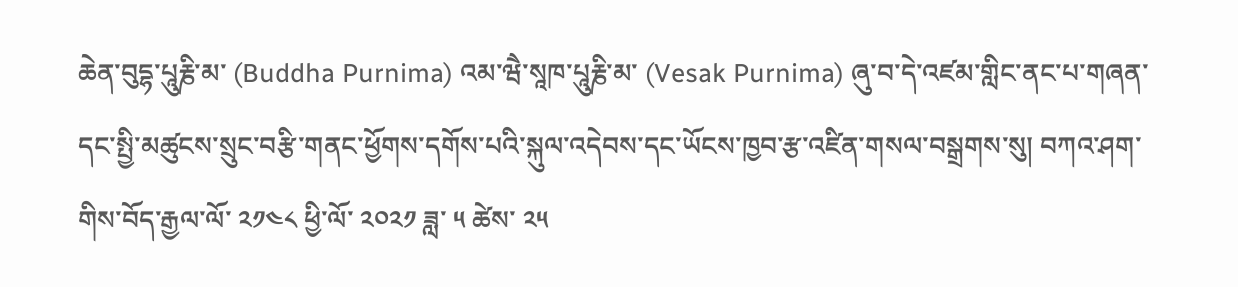ཆེན་བུདྷ་པཱུརྞི་མ་ (Buddha Purnima) འམ་ཝཻ་སཱཁ་པཱུརྞི་མ་ (Vesak Purnima) ཞུ་བ་དེ་འཛམ་གླིང་ནང་པ་གཞན་དང་སྤྱི་མཚུངས་སྲུང་བརྩི་གནང་ཕྱོགས་དགོས་པའི་སྐུལ་འདེབས་དང་ཡོངས་ཁྱབ་རྩ་འཛིན་གསལ་བསྒྲགས་སུ། བཀའ་ཤག་གིས་བོད་རྒྱལ་ལོ་ ༢༡༤༨ ཕྱི་ལོ་ ༢༠༢༡ ཟླ་ ༥ ཚེས་ ༢༥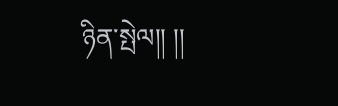ཉིན་སྤེལ།། །།